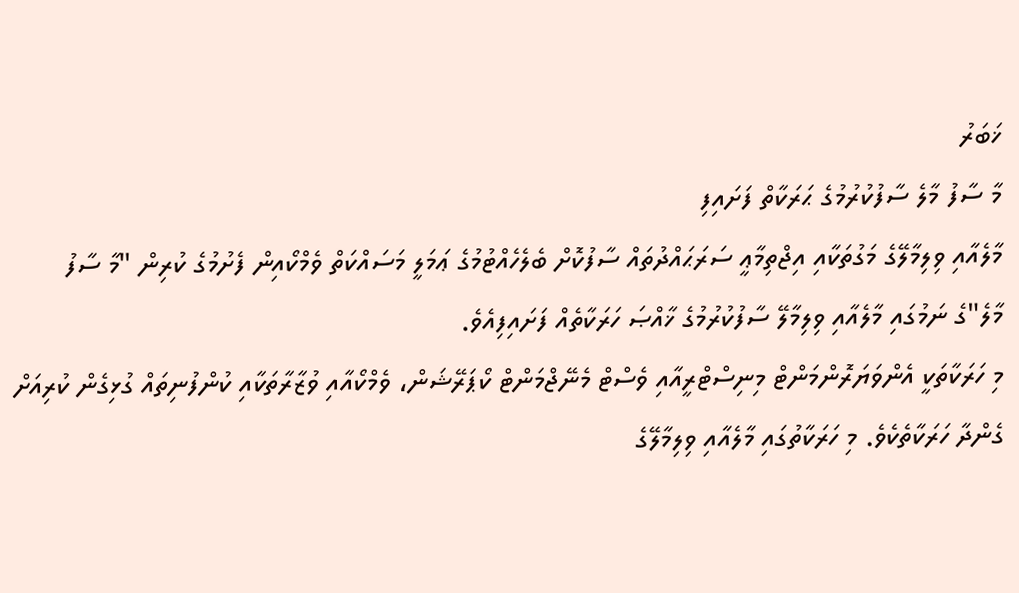ޚަބަރު
މާ ސާފު މާލެ ސާފުކުރުމުގެ ޙަރަކާތް ފަށައިފި
މާލެއާއި ވިލިމާލޭގެ މަގުތަކާއި އިޖްތިމާޢީ ސަރަޙައްދުތައް ސާފުކޮށް ބެލެހެއްޓުމުގެ ޢަމަލީ މަސައްކަތް ވެމްކޯއިން ފެށުމުގެ ކުރިން "މާ ސާފު މާލެ"ގެ ނަމުގައި މާލެއާއި ވިލިމާލޭ ސާފުކުރުމުގެ ޚާއްޞަ ހަރަކާތެއް ފަށައިފިއެވެ.
މި ހަރަކާތަކީ އެންވަޔަރޮންމަންޓް މިނިސްޓްރީއާއި ވެސްޓް މެނޭޖްމަންޓް ކޯޕަރޭޝަން، ވެމްކޯއާއި ވުޒާރާތަކާއި ކުންފުނިތައް ގުޅިގެން ކުރިއަށް ގެންދާ ހަރަކާތެކެވެ. މި ހަރަކާތުގައި މާލެއާއި ވިލިމާލޭގެ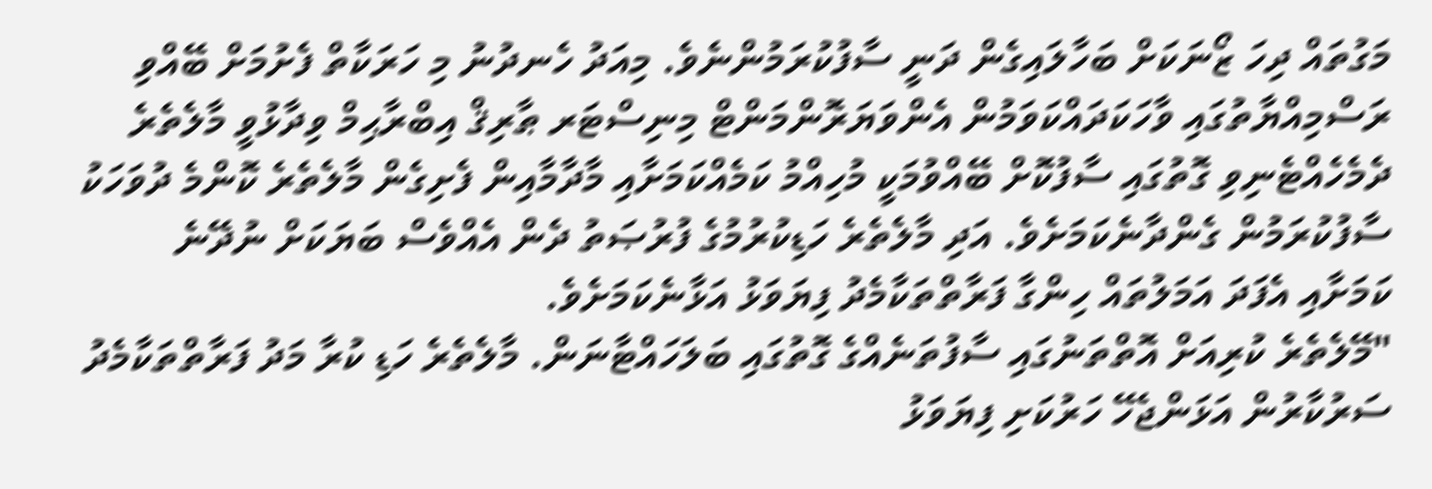މަގުތައް ދިހަ ޒޯނަކަށް ބަހާލައިގެން ދަނީ ސާފުކުރަމުންނެވެ. މިއަދު ހެނދުނު މި ހަރަކާތް ފެށުމަށް ބޭއްވި ރަސްމިއްޔާތުގައި ވާހަކަދައްކަވަމުން އެންވަޔަރޮންމަންޓް މިނިސްޓަރ ޠާރިޤް އިބްރާޙިމް ވިދާޅުވީ މާލެތެރެ ދެމެހެއްޓެނިވި ގޮތުގައި ސާފުކޮށް ބޭއްވުމަކީ މުހިއްމު ކަމެއްކަމަށާއި މާދާމާއިން ފެށިގެން މާލެތެރެ ކޮންމެ ދުވަހަކު ސާފުކުރަމުން ގެންދާނެކަމަށެވެ. އަދި މާލެތެރެ ހަޑިކުރުމުގެ ފުރުޞަތު ދެން އެއްވެސް ބަޔަކަށް ނުދޭނެ ކަމަށާއި އެފަދަ އަމަލުތައް ހިންގާ ފަރާތްތަކާމެދު ފިޔަވަޅު އަޅާނެކަމަށެވެ.
"މޭލެތެރެ ކުރިއަށް އޮތްތަނުގައި ސާފުތަނެއްގެ ގޮތުގައި ބަލަހައްޓާނަން. މާލެތެރެ ހަޑި ކުރާ މަދު ފަރާތްތަކާމެދު ސަރުކާރުން އަޅަންޖެހޭ ހަރުކަށި ފިޔަވަޅު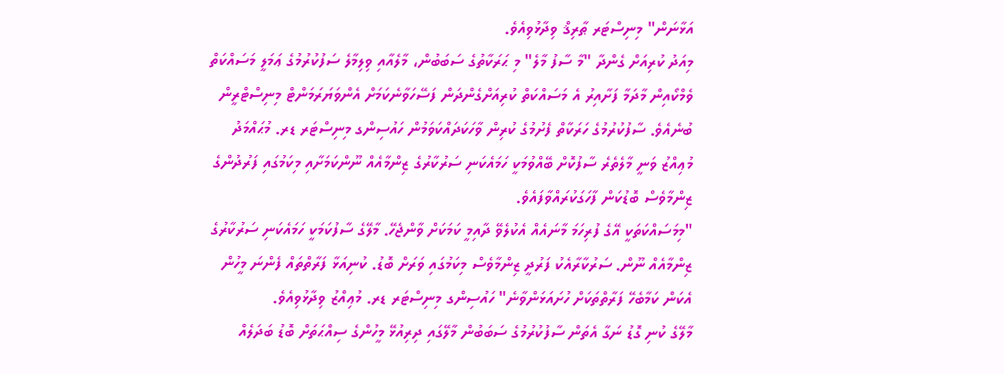އަޅާނަން" މިނިސްޓަރ ޠާރިޤް ވިދާޅުވިއެވެ.
މިއަދު ކުރިއަށް ގެންދާ "މާ ސާފު މާލެ" މި ޙަރަކާތުގެ ސަބަބުން، މާލެއާއި ވިލިމާލެ ސަފުކުރުމުގެ ޢަމަލީ މަސައްކަތް ވެމްކޯއިން މާދަމާ ފަށާއިރު އެ މަސައްކަތް ކުރިއަށްގެންދަން ފަސޭހަވާނެކަމަށް އެންވަޔަރަމަންޓް މިނިސްޓްރީން ބުނެއެވެ. ސާފުކުރުމުގެ ހަރަކާތް ފެށުމުގެ ކުރިން ވާހަކަދައްކަވަމުން ހައުސިންގ މިނިސްޓަރ ޑރ. މުޙައްމަދު މުޢިއްޒު ވަނީ މާލެތެރެ ސާފުކޮށް ބޭއްވުމަކީ ހަމައެކަނި ސަރުކާރުގެ ޒިންމާއެއް ނޫންކަމަށާއި މިކަމުގައި ފަރުދުންގެ ޒިންމާވެސް ބޮޑުކަން ފާހަގަކުރައްވާފައެވެ.
"މިމަސައްކަތަކީ އޭގެ ފުރިހަމަ މާނައެއް އެކުލެވޭ ދާއިމީ ކަމަކަށް ވާންޖެހޭ. މާލޭގެ ސާފުކަމަކީ ހަމައެކަނި ސަރުކާރުގެ ޒިންމާއެއް ނޫން. ސަރުކާރާއެކު ފަރުދީ ޒިންމާވެސް މިކަމުގައި ވަރަށް ބޮޑު. ކުނިއަޅާ ފަރާތްތައް ފެންނަ މީހުން އެކަން ކަމާބެހޭ ފަރާތްތަކަށް ހުށައަޅަންވާނެ" ހައުސިންގ މިނިސްޓަރ ޑރ. މުޢިއްޒު ވިދާޅުވިއެވެ.
މާލޭގެ ކުނި ގޮޑު ނަގާ އެތަން ސާފުކުރުމުގެ ސަބަބުން މާލޭގައި ދިރިއުޅޭ މީހުންގެ ސިއްޙަތަށް ބޮޑު ބަދަލެއް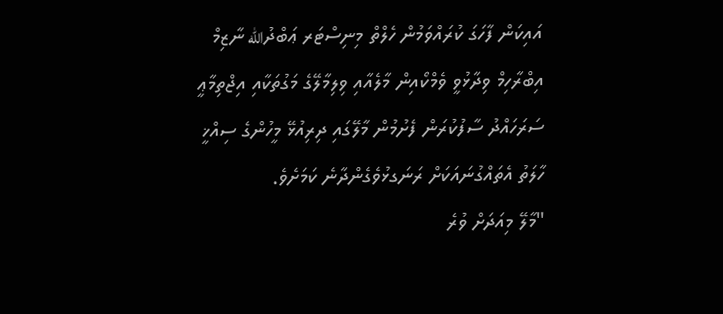އައިކަން ފާހަގަ ކުރައްވަމުން ހެލްތް މިނިސްޓަރ ޢަބްދުالله ނާޒިމް އިބްރާހިމް ވިދާޅުވީ ވެމްކޯއިން މާލެއާއި ވިލިމާލޭގެ މަގުތަކާއި އިޖްތިމާޢީ ސަރަހައްދު ސާފުކުރަން ފެށުމުން މާލޭގައި ދިރިއުޅޭ މީހުންގެ ސިއްޚީ ހާލަތު އެތައްގުނައަކަށް ރަނަގޅުވެގެންދާނެ ކަމަށެވެ.
"މާލޭ މިއަދަށް ވުރެ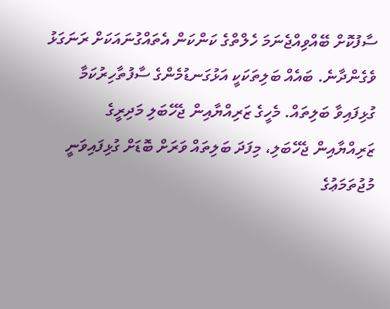ސާފުކޮށް ބޭއްވިއްޖެނަމަ ހެލްތްގެ ކަންކަން އެތައްގުނައަކަށް ރަނަގަޅު ވެގެންދާނެ. ބައެއް ބަލިތަކަކީ އަޅުގަނޑުމެންގެ ސާފުތާހިރުކަމާ ގުޅިފައިވާ ބަލިތައް. މެހީގެ ޒަރިއްޔާއިން ޖެހޭބަލި މަދިރީގެ ޒަރިއްޔާއިން ޖެހޭބަލި، މިފަދަ ބަލިތައް ވަރަށް ބޮޑަށް ގުޅިފައިވަނީ މުޖުތަމަޢުގެ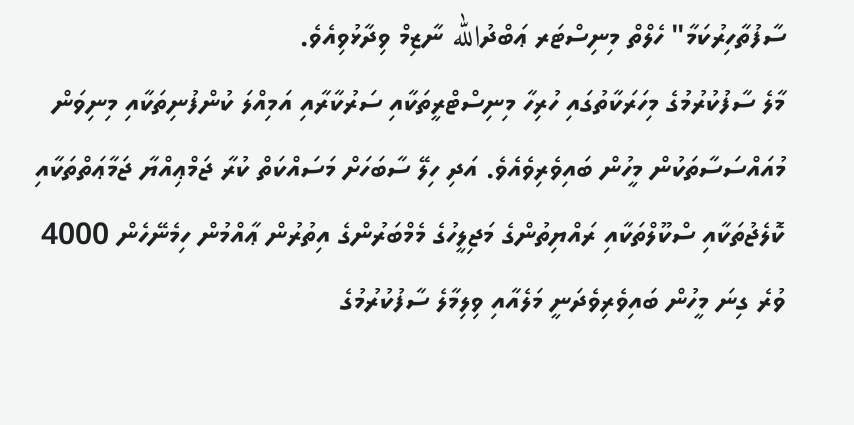ސާފުތާހިރުކަމާ" ހެލްތް މިނިސްޓަރ ޢަބްދުالله ނާޒިމް ވިދާޅުވިއެވެ.
މާލެ ސާފުކުރުމުގެ މިހަރަކާތުގައި ހުރިހާ މިނިސްޓްރީތަކާއި ސަރުކާރާއި އަމިއްލަ ކުންފުނިތަކާއި މިނިވަން މުއައްސަސާތަކުން މީހުން ބައިވެރިވެއެވެ. އަދި ހިލޭ ސާބަހަށް މަސައްކަތް ކުރާ ޖަމްޢިއްޔާ ޖަމާޢަތްތަކާއި ކޮލެޖުތަކާއި ސްކޫލްތަކާއި ރައްޔިތުންގެ މަޖިލީހުގެ މެމްބަރުންގެ އިތުރުން ޢާއްމުން ހިމެނޭހެން 4000 ވުރެ ގިނަ މީހުން ބައިވެރިވެދަނީ މަލެއާއި ވިލިމާލެ ސާފުކުރުމުގެ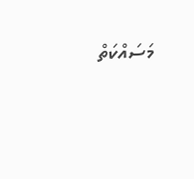މަސައްކަތް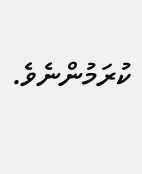ކުރަމުންނެވެ.